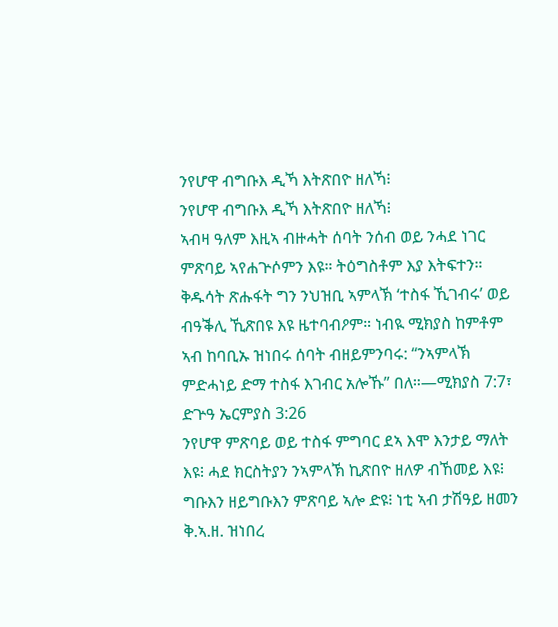ንየሆዋ ብግቡእ ዲኻ እትጽበዮ ዘለኻ፧
ንየሆዋ ብግቡእ ዲኻ እትጽበዮ ዘለኻ፧
ኣብዛ ዓለም እዚኣ ብዙሓት ሰባት ንሰብ ወይ ንሓደ ነገር ምጽባይ ኣየሐጕሶምን እዩ። ትዕግስቶም እያ እትፍተን። ቅዱሳት ጽሑፋት ግን ንህዝቢ ኣምላኽ ‘ተስፋ ኺገብሩ’ ወይ ብዓቕሊ ኺጽበዩ እዩ ዜተባብዖም። ነብዪ ሚክያስ ከምቶም ኣብ ከባቢኡ ዝነበሩ ሰባት ብዘይምንባሩ: “ንኣምላኽ ምድሓነይ ድማ ተስፋ እገብር አሎኹ” በለ።—ሚክያስ 7:7፣ ድጕዓ ኤርምያስ 3:26
ንየሆዋ ምጽባይ ወይ ተስፋ ምግባር ደኣ እሞ እንታይ ማለት እዩ፧ ሓደ ክርስትያን ንኣምላኽ ኪጽበዮ ዘለዎ ብኸመይ እዩ፧ ግቡእን ዘይግቡእን ምጽባይ ኣሎ ድዩ፧ ነቲ ኣብ ታሽዓይ ዘመን ቅ.ኣ.ዘ. ዝነበረ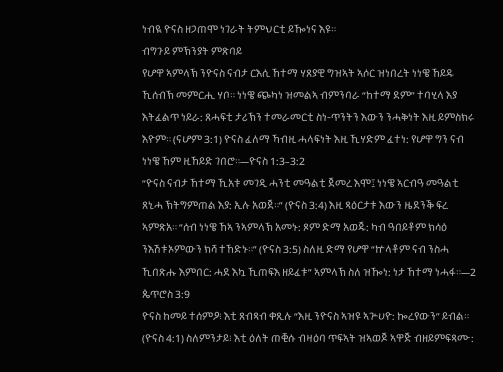ነብዪ ዮናስ ዘጋጠሞ ነገራት ትምህርቲ ይዀነና እዩ።
ብግጉይ ምኽንያት ምጽባይ
የሆዋ ኣምላኽ ንዮናስ ናብታ ርእሲ ኸተማ ሃጸያዊ ግዝኣት ኣሶር ዝነበረት ነነዌ ኸይዱ ኺሰብኽ መምርሒ ሃቦ። ነነዌ ጭካነ ዝመልኣ ብምንባራ “ከተማ ደም” ተባሂላ እያ እትፈልጥ ነይራ: ጸሓፍቲ ታሪኽን ተመራመርቲ ስነ-ጥንትን እውን ንሓቅነት እዚ ይምስክሩ እዮም። (ናሆም 3:1) ዮናስ ፈለማ ኻብዚ ሓላፍነት እዚ ኺሃድም ፈተነ: የሆዋ ግን ናብ ነነዌ ኸም ዚኸይድ ገበሮ።—ዮናስ 1:3–3:2
“ዮናስ ናብታ ኸተማ ኺአቱ መገዲ ሓንቲ መዓልቲ ጀመረ እሞ፤ ነነዌ ኣርብዓ መዓልቲ ጸኒሓ ኽትግምጠል እያ: ኢሉ አወጀ።” (ዮናስ 3:4) እዚ ጻዕርታቱ እውን ዜደንቕ ፍረ ኣምጽአ። “ሰብ ነነዌ ኸኣ ንኣምላኽ አመኑ: ጾም ድማ አወጁ: ካብ ዓበይቶም ክሳዕ ንእሽቱኦምውን ክሻ ተኸድኑ።” (ዮናስ 3:5) ስለዚ ድማ የሆዋ “ኵላቶም ናብ ንስሓ ኺበጽሑ እምበር: ሓደ እኳ ኺጠፍእ ዘይፈቱ” ኣምላኽ ስለ ዝዀነ: ነታ ኸተማ ነሓፋ።—2 ጴጥሮስ 3:9
ዮናስ ከመይ ተሰምዖ፧ እቲ ጸብጻብ ቀጺሉ “እዚ ንዮናስ ኣዝዩ ኣጕሀዮ: ኰረየውን” ይብል። (ዮናስ 4:1) ስለምንታይ፧ እቲ ዕለት ጠቒሱ ብዛዕባ ጥፍኣት ዝኣወጆ ኣዋጅ ብዘይምፍጻሙ: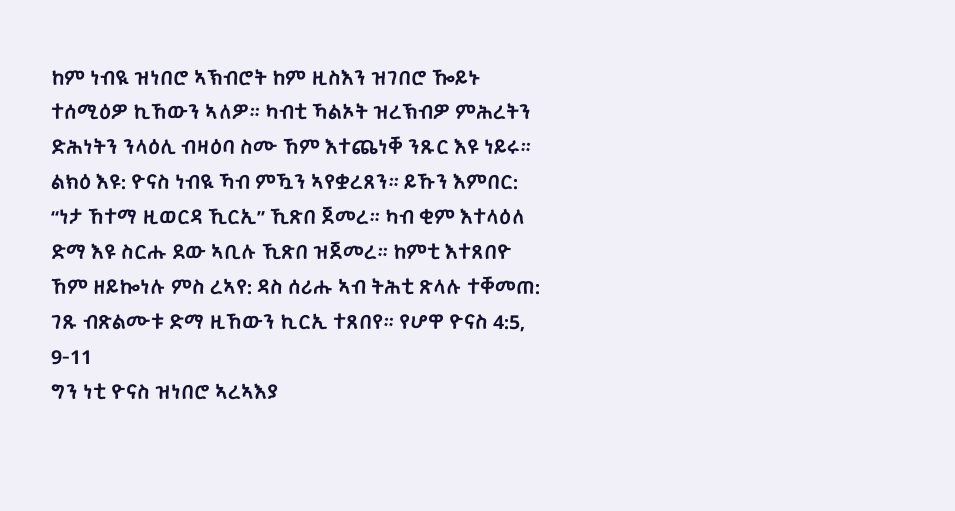ከም ነብዪ ዝነበሮ ኣኽብሮት ከም ዚስእን ዝገበሮ ዀይኑ ተሰሚዕዎ ኪኸውን ኣለዎ። ካብቲ ኻልኦት ዝረኽብዎ ምሕረትን ድሕነትን ንላዕሊ ብዛዕባ ስሙ ኸም እተጨነቐ ንጹር እዩ ነይሩ።
ልክዕ እዩ: ዮናስ ነብዪ ኻብ ምዃን ኣየቋረጸን። ይኹን እምበር: “ነታ ኸተማ ዚወርዳ ኺርኢ” ኺጽበ ጀመረ። ካብ ቂም እተላዕለ ድማ እዩ ስርሑ ደው ኣቢሉ ኺጽበ ዝጀመረ። ከምቲ እተጸበዮ ኸም ዘይኰነሉ ምስ ረኣየ: ዳስ ሰሪሑ ኣብ ትሕቲ ጽላሉ ተቐመጠ: ገጹ ብጽልሙቱ ድማ ዚኸውን ኪርኢ ተጸበየ። የሆዋ ዮናስ 4:5, 9-11
ግን ነቲ ዮናስ ዝነበሮ ኣረኣእያ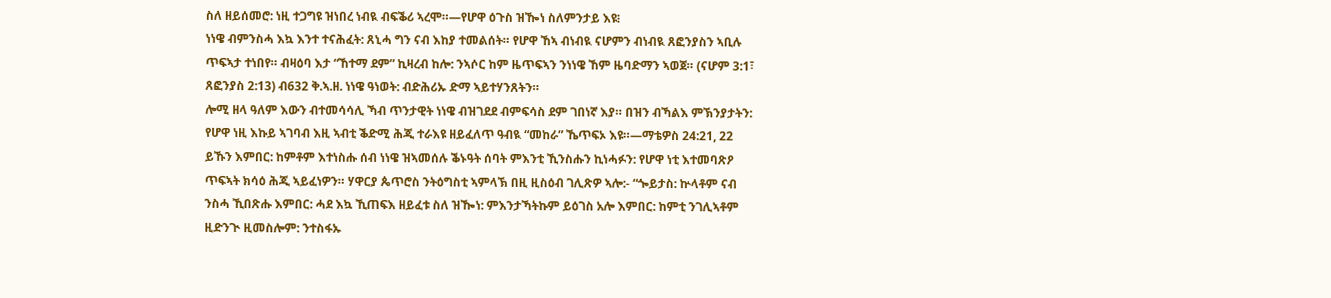ስለ ዘይሰመሮ: ነዚ ተጋግዩ ዝነበረ ነብዪ ብፍቕሪ ኣረሞ።—የሆዋ ዕጉስ ዝዀነ ስለምንታይ እዩ፧
ነነዌ ብምንስሓ እኳ እንተ ተናሕፈት: ጸኒሓ ግን ናብ እከያ ተመልሰት። የሆዋ ኸኣ ብነብዪ ናሆምን ብነብዪ ጸፎንያስን ኣቢሉ ጥፍኣታ ተነበየ። ብዛዕባ እታ “ኸተማ ደም” ኪዛረብ ከሎ: ንኣሶር ከም ዜጥፍኣን ንነነዌ ኸም ዜባድማን ኣወጀ። (ናሆም 3:1፣ ጸፎንያስ 2:13) ብ632 ቅ.ኣ.ዘ. ነነዌ ዓነወት: ብድሕሪኡ ድማ ኣይተሃንጸትን።
ሎሚ ዘላ ዓለም እውን ብተመሳሳሊ ኻብ ጥንታዊት ነነዌ ብዝገደደ ብምፍሳስ ደም ገበነኛ እያ። በዝን ብኻልእ ምኽንያታትን: የሆዋ ነዚ እኩይ ኣገባብ እዚ ኣብቲ ቕድሚ ሕጂ ተራእዩ ዘይፈለጥ ዓብዪ “መከራ” ኼጥፍኦ እዩ።—ማቴዎስ 24:21, 22
ይኹን እምበር: ከምቶም እተነስሑ ሰብ ነነዌ ዝኣመሰሉ ቕኑዓት ሰባት ምእንቲ ኺንስሑን ኪነሓፉን: የሆዋ ነቲ እተመባጽዖ ጥፍኣት ክሳዕ ሕጂ ኣይፈነዎን። ሃዋርያ ጴጥሮስ ንትዕግስቲ ኣምላኽ በዚ ዚስዕብ ገሊጽዎ ኣሎ:- “ጐይታስ: ኵላቶም ናብ ንስሓ ኺበጽሑ እምበር: ሓደ እኳ ኺጠፍእ ዘይፈቱ ስለ ዝዀነ: ምእንታኻትኩም ይዕገስ አሎ እምበር: ከምቲ ንገሊኣቶም ዚድንጒ ዚመስሎም: ንተስፋኡ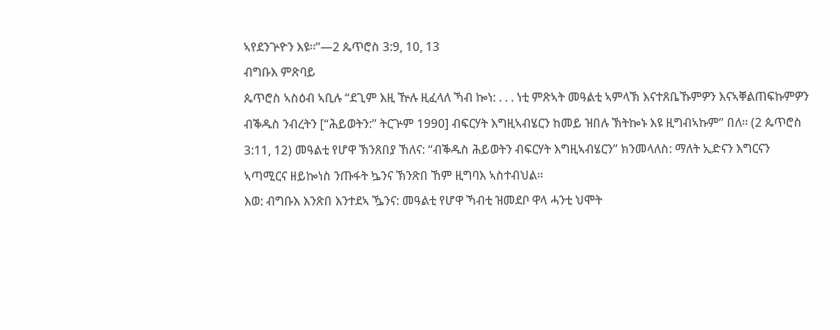ኣየደንጕዮን እዩ።”—2 ጴጥሮስ 3:9, 10, 13
ብግቡእ ምጽባይ
ጴጥሮስ ኣስዕብ ኣቢሉ “ደጊም እዚ ዅሉ ዚፈላለ ኻብ ኰነ: . . . ነቲ ምጽኣት መዓልቲ ኣምላኽ እናተጸቤኹምዎን እናኣቐልጠፍኩምዎን ብቕዱስ ንብረትን [“ሕይወትን:” ትርጕም 1990] ብፍርሃት እግዚኣብሄርን ከመይ ዝበሉ ኽትኰኑ እዩ ዚግብኣኩም” በለ። (2 ጴጥሮስ 3:11, 12) መዓልቲ የሆዋ ኽንጸበያ ኸለና: “ብቕዱስ ሕይወትን ብፍርሃት እግዚኣብሄርን” ክንመላለስ: ማለት ኢድናን እግርናን ኣጣሚርና ዘይኰነስ ንጡፋት ኴንና ኽንጽበ ኸም ዚግባእ ኣስተብህል።
እወ: ብግቡእ እንጽበ እንተደኣ ዄንና: መዓልቲ የሆዋ ኻብቲ ዝመደቦ ዋላ ሓንቲ ህሞት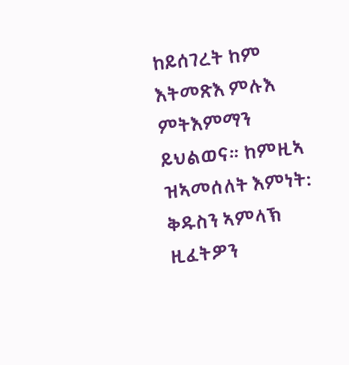ከይሰገረት ከም እትመጽእ ምሉእ ምትእምማን ይህልወና። ከምዚኣ ዝኣመሰለት እምነት: ቅዱስን ኣምላኽ ዚፈትዎን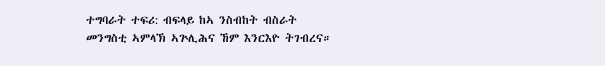ተግባራት ተፍሪ: ብፍላይ ከኣ ንስብከት ብስራት መንግስቲ ኣምላኽ ኣጕሊሕና ኸም እንርእዮ ትገብረና።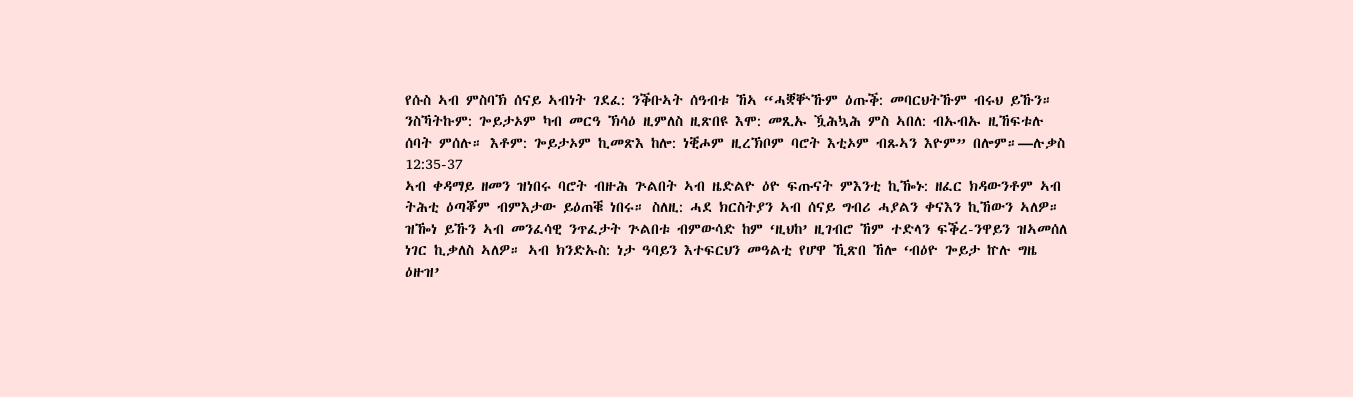የሱስ ኣብ ምስባኽ ሰናይ ኣብነት ገደፈ: ንቕቡኣት ሰዓብቱ ኸኣ “ሓቛቝኹም ዕጡቕ: መባርህትኹም ብሩህ ይኹን። ንስኻትኩም: ጐይታኦም ካብ መርዓ ኽሳዕ ዚምለስ ዚጽበዩ እሞ: መጺኡ ዃሕኳሕ ምስ ኣበለ: ብኡብኡ ዚኸፍቱሉ ሰባት ምሰሉ። እቶም: ጐይታኦም ኪመጽእ ከሎ: ነቒሖም ዚረኽቦም ባሮት እቲኦም ብጹኣን እዮም” በሎም።—ሉቃስ 12:35-37
ኣብ ቀዳማይ ዘመን ዝነበሩ ባሮት ብዙሕ ጕልበት ኣብ ዜድልዮ ዕዮ ፍጡናት ምእንቲ ኪዀኑ: ዘፈር ክዳውንቶም ኣብ ትሕቲ ዕጣቖም ብምእታው ይዕጠቑ ነበሩ። ስለዚ: ሓደ ክርስትያን ኣብ ሰናይ ግብሪ ሓያልን ቀናእን ኪኸውን ኣለዎ። ዝዀነ ይኹን ኣብ መንፈሳዊ ንጥፈታት ጕልበቱ ብምውሳድ ከም ‘ዚህከ’ ዚገብሮ ኸም ተድላን ፍቕረ-ንዋይን ዝኣመሰለ ነገር ኪቃለስ ኣለዎ። ኣብ ክንድኡስ: ነታ ዓባይን እተፍርህን መዓልቲ የሆዋ ኺጽበ ኸሎ ‘ብዕዮ ጐይታ ኵሉ ግዜ ዕዙዝ’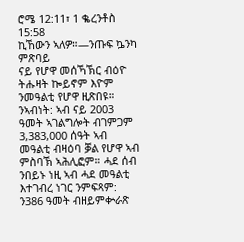ሮሜ 12:11፣ 1 ቈረንቶስ 15:58
ኪኸውን ኣለዎ።—ንጡፍ ኴንካ ምጽባይ
ናይ የሆዋ መሰኻኽር ብዕዮ ትሑዛት ኰይኖም እዮም ንመዓልቲ የሆዋ ዚጽበዩ። ንኣብነት: ኣብ ናይ 2003 ዓመት ኣገልግሎት ብገምጋም 3,383,000 ሰዓት ኣብ መዓልቲ ብዛዕባ ቓል የሆዋ ኣብ ምስባኽ ኣሕሊፎም። ሓደ ሰብ ንበይኑ ነዚ ኣብ ሓደ መዓልቲ እተገብረ ነገር ንምፍጻም: ን386 ዓመት ብዘይምቍራጽ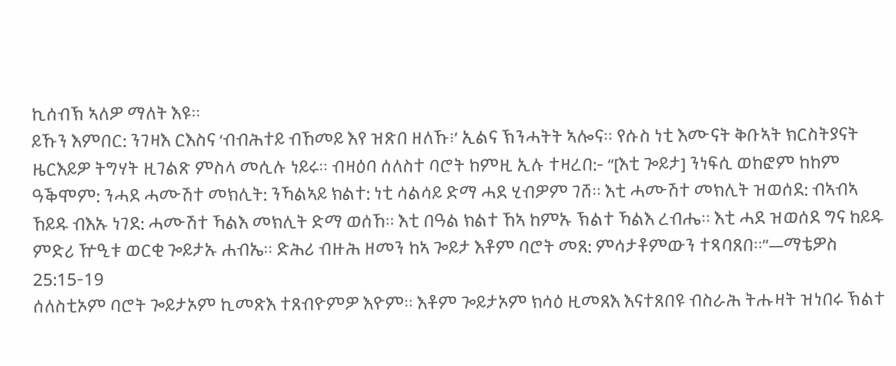ኪሰብኽ ኣለዎ ማለት እዩ።
ይኹን እምበር: ንገዛእ ርእስና ‘ብብሕተይ ብኸመይ እየ ዝጽበ ዘለኹ፧’ ኢልና ኽንሓትት ኣሎና። የሱስ ነቲ እሙናት ቅቡኣት ክርስትያናት ዜርእይዎ ትግሃት ዚገልጽ ምስላ መሲሉ ነይሩ። ብዛዕባ ሰለስተ ባሮት ከምዚ ኢሉ ተዛረበ:- “[እቲ ጐይታ] ንነፍሲ ወከፎም ከከም ዓቕሞም: ንሓደ ሓሙሽተ መክሊት: ንኻልኣይ ክልተ: ነቲ ሳልሳይ ድማ ሓደ ሂብዎም ገሸ። እቲ ሓሙሽተ መክሊት ዝወሰደ: ብኣብኣ ኸይዱ ብእኡ ነገደ: ሓሙሽተ ኻልእ መክሊት ድማ ወሰኸ። እቲ በዓል ክልተ ኸኣ ከምኡ ኽልተ ኻልእ ረብሔ። እቲ ሓደ ዝወሰደ ግና ከይዱ ምድሪ ዅዒቱ ወርቂ ጐይታኡ ሐብኤ። ድሕሪ ብዙሕ ዘመን ከኣ ጐይታ እቶም ባሮት መጸ: ምሳታቶምውን ተጻባጸበ።”—ማቴዎስ 25:15-19
ሰለስቲኦም ባሮት ጐይታኦም ኪመጽእ ተጸብዮምዎ እዮም። እቶም ጐይታኦም ክሳዕ ዚመጸእ እናተጸበዩ ብስራሕ ትሑዛት ዝነበሩ ኽልተ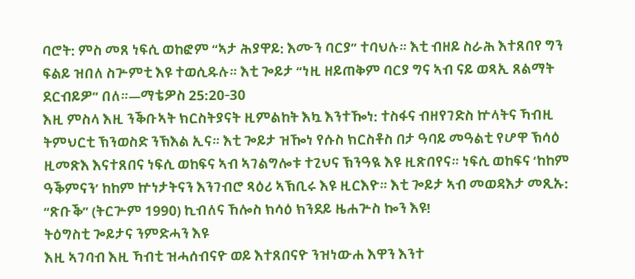ባሮት: ምስ መጸ ነፍሲ ወከፎም “ኣታ ሕያዋይ: እሙን ባርያ” ተባህሉ። እቲ ብዘይ ስራሕ እተጸበየ ግን ፍልይ ዝበለ ስጕምቲ እዩ ተወሲዱሉ። እቲ ጐይታ “ነዚ ዘይጠቅም ባርያ ግና ኣብ ናይ ወጻኢ ጸልማት ደርብይዎ” በለ።—ማቴዎስ 25:20-30
እዚ ምስላ እዚ ንቕቡኣት ክርስትያናት ዚምልከት እኳ እንተዀነ: ተስፋና ብዘየገድስ ኵላትና ኻብዚ ትምህርቲ ኽንወስድ ንኽእል ኢና። እቲ ጐይታ ዝዀነ የሱስ ክርስቶስ በታ ዓባይ መዓልቲ የሆዋ ኽሳዕ ዚመጽእ እናተጸበና ነፍሲ ወከፍና ኣብ ኣገልግሎቱ ተጊህና ኽንዓዪ እዩ ዚጽበየና። ነፍሲ ወከፍና ‘ከከም ዓቕምናን’ ከከም ኵነታትናን እንገብሮ ጻዕሪ ኣኽቢሩ እዩ ዚርእዮ። እቲ ጐይታ ኣብ መወዳእታ መጺኡ: “ጽቡቕ” (ትርጕም 1990) ኪብለና ኸሎስ ክሳዕ ክንደይ ዜሐጕስ ኰን እዩ!
ትዕግስቲ ጐይታና ንምድሓን እዩ
እዚ ኣገባብ እዚ ኻብቲ ዝሓሰብናዮ ወይ እተጸበናዮ ንዝነውሐ እዋን እንተ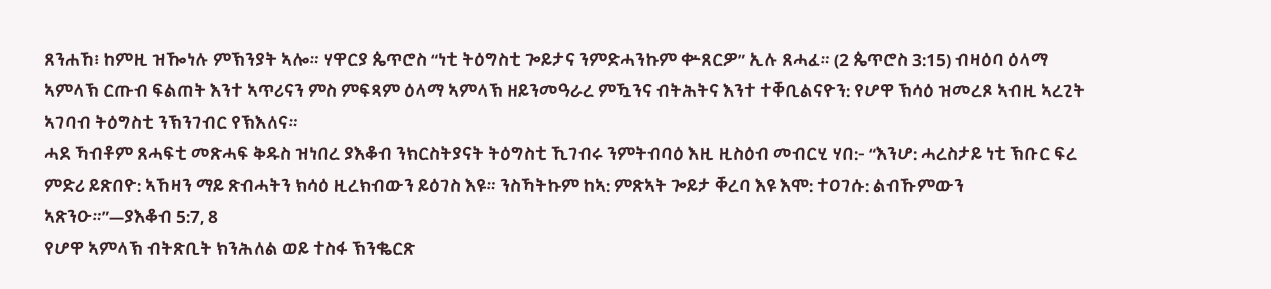ጸንሐኸ፧ ከምዚ ዝዀነሉ ምኽንያት ኣሎ። ሃዋርያ ጴጥሮስ “ነቲ ትዕግስቲ ጐይታና ንምድሓንኩም ቍጸርዎ” ኢሉ ጸሓፈ። (2 ጴጥሮስ 3:15) ብዛዕባ ዕላማ ኣምላኽ ርጡብ ፍልጠት እንተ ኣጥሪናን ምስ ምፍጻም ዕላማ ኣምላኽ ዘይንመዓራረ ምዃንና ብትሕትና እንተ ተቐቢልናዮን: የሆዋ ኽሳዕ ዝመረጾ ኣብዚ ኣረጊት ኣገባብ ትዕግስቲ ንኽንገብር የኽእለና።
ሓደ ኻብቶም ጸሓፍቲ መጽሓፍ ቅዱስ ዝነበረ ያእቆብ ንክርስትያናት ትዕግስቲ ኺገብሩ ንምትብባዕ እዚ ዚስዕብ መብርሂ ሃበ:- “እንሆ: ሓረስታይ ነቲ ኽቡር ፍረ ምድሪ ይጽበዮ: ኣኸዛን ማይ ጽብሓትን ክሳዕ ዚረክብውን ይዕገስ እዩ። ንስኻትኩም ከኣ: ምጽኣት ጐይታ ቐረባ እዩ እሞ: ተዐገሱ: ልብኹምውን ኣጽንዑ።”—ያእቆብ 5:7, 8
የሆዋ ኣምላኽ ብትጽቢት ክንሕለል ወይ ተስፋ ኽንቈርጽ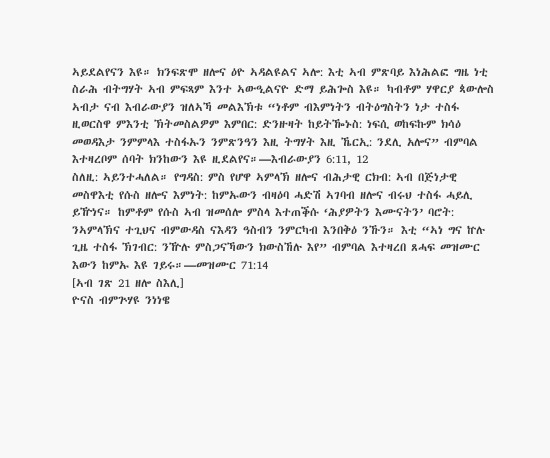ኣይደልየናን እዩ። ክንፍጽሞ ዘሎና ዕዮ ኣዳልዩልና ኣሎ: እቲ ኣብ ምጽባይ እነሕልፎ ግዜ ነቲ ስራሕ ብትግሃት ኣብ ምፍጻም እንተ ኣውዒልናዮ ድማ ይሕጐስ እዩ። ካብቶም ሃዋርያ ጳውሎስ ኣብታ ናብ እብራውያን ዝለኣኻ መልእኽቱ “ነቶም ብእምነትን ብትዕግስትን ነታ ተስፋ ዚወርስዋ ምእንቲ ኽትመስልዎም እምበር: ድንዙዛት ከይትዀኑስ: ነፍሲ ወከፍኩም ክሳዕ መወዳእታ ንምምላእ ተስፋኡን ንምጽንዓን እዚ ትግሃት እዚ ኼርኢ: ንደሊ አሎና” ብምባል እተዛረቦም ሰባት ክንከውን እዩ ዚደልየና።—እብራውያን 6:11, 12
ስለዚ: ኣይንተሓለል። የግዳስ: ምስ የሆዋ ኣምላኽ ዘሎና ብሕታዊ ርክብ: ኣብ በጅነታዊ መስዋእቲ የሱስ ዘሎና እምነት: ከምኡውን ብዛዕባ ሓድሽ ኣገባብ ዘሎና ብሩህ ተስፋ ሓይሊ ይዅነና። ከምቶም የሱስ ኣብ ዝመሰሎ ምስላ እተጠቕሱ ‘ሕያዎትን እሙናትን’ ባሮት: ንኣምላኽና ተጊህና ብምውዳስ ናእዳን ዓስብን ንምርካብ እንበቅዕ ንኹን። እቲ “ኣነ ግና ኵሉ ጊዜ ተስፋ ኽገብር: ንዅሉ ምስጋናኻውን ክውስኸሉ እየ” ብምባል እተዛረበ ጸሓፍ መዝሙር እውን ከምኡ እዩ ገይሩ።—መዝሙር 71:14
[ኣብ ገጽ 21 ዘሎ ስእሊ]
ዮናስ ብምጕሃዩ ንነነዌ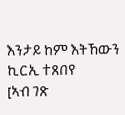እንታይ ከም እትኸውን ኪርኢ ተጸበየ
[ኣብ ገጽ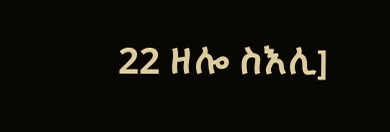22 ዘሎ ስእሊ]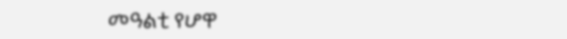መዓልቲ የሆዋ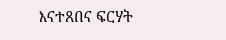እናተጸበና ፍርሃት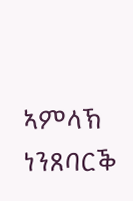ኣምላኽ ነንጸባርቕ